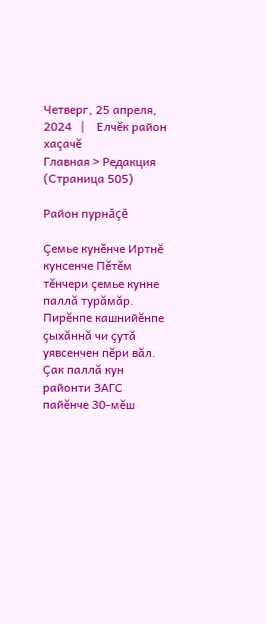Четверг, 25 апреля, 2024   |    Елчĕк район хаçачĕ
Главная > Редакция (Страница 505)

Район пурнăçĕ

Çемье кунĕнче Иртнĕ кунсенче Пĕтĕм тĕнчери çемье кунне паллă турăмăр. Пирĕнпе кашнийĕнпе çыхăннă чи çутă уявсенчен пĕри вăл. Çак паллă кун районти ЗАГС пайĕнче 30-мĕш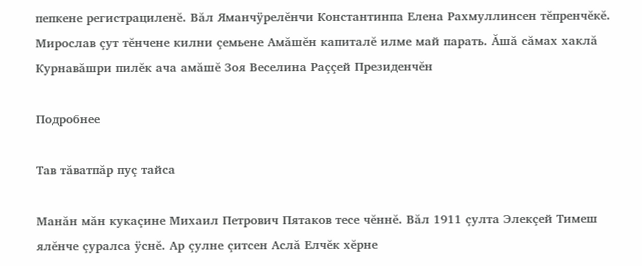пепкене регистрациленĕ. Вăл Яманчÿрелĕнчи Константинпа Елена Рахмуллинсен тĕпренчĕкĕ. Мирослав çут тĕнчене килни çемьене Амăшĕн капиталĕ илме май парать. Ăшă сăмах хаклă Курнавăшри пилĕк ача амăшĕ Зоя Веселина Раççей Президенчĕн

Подробнее

Тав тăватпăр пуç тайса

Манăн мăн кукаçине Михаил Петрович Пятаков тесе чĕннĕ. Вăл 1911 çулта Элекçей Тимеш ялĕнче çуралса ÿснĕ. Ар çулне çитсен Аслă Елчĕк хĕрне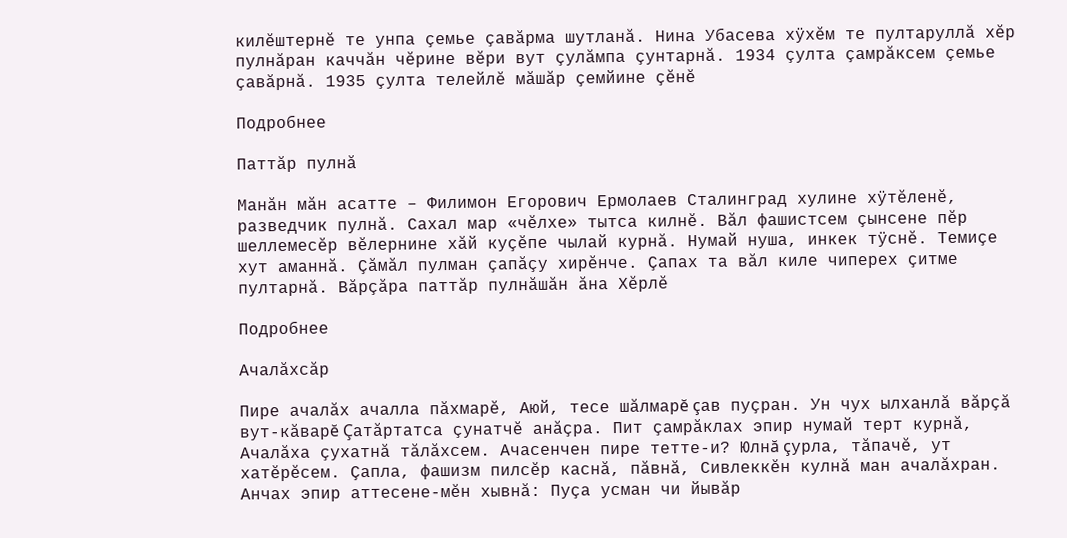килĕштернĕ те унпа çемье çавăрма шутланă. Нина Убасева хÿхĕм те пултаруллă хĕр пулнăран каччăн чĕрине вĕри вут çулăмпа çунтарнă. 1934 çулта çамрăксем çемье çавăрнă. 1935 çулта телейлĕ мăшăр çемйине çĕнĕ

Подробнее

Паттăр пулнă

Манăн мăн асатте – Филимон Егорович Ермолаев Сталинград хулине хÿтĕленĕ, разведчик пулнă. Сахал мар «чĕлхе» тытса килнĕ. Вăл фашистсем çынсене пĕр шеллемесĕр вĕлернине хăй куçĕпе чылай курнă. Нумай нуша, инкек тÿснĕ. Темиçе хут аманнă. Çăмăл пулман çапăçу хирĕнче. Çапах та вăл киле чиперех çитме пултарнă. Вăрçăра паттăр пулнăшăн ăна Хĕрлĕ

Подробнее

Ачалăхсăр

Пире ачалăх ачалла пăхмарĕ, Аюй, тесе шăлмарĕ çав пуçран. Ун чух ылханлă вăрçă вут-кăварĕ Çатăртатса çунатчĕ анăçра. Пит çамрăклах эпир нумай терт курнă, Ачалăха çухатнă тăлăхсем. Ачасенчен пире тетте-и? Юлнă çурла, тăпачĕ, ут хатĕрĕсем. Çапла, фашизм пилсĕр каснă, пăвнă, Сивлеккĕн кулнă ман ачалăхран. Анчах эпир аттесене-мĕн хывнă: Пуçа усман чи йывăр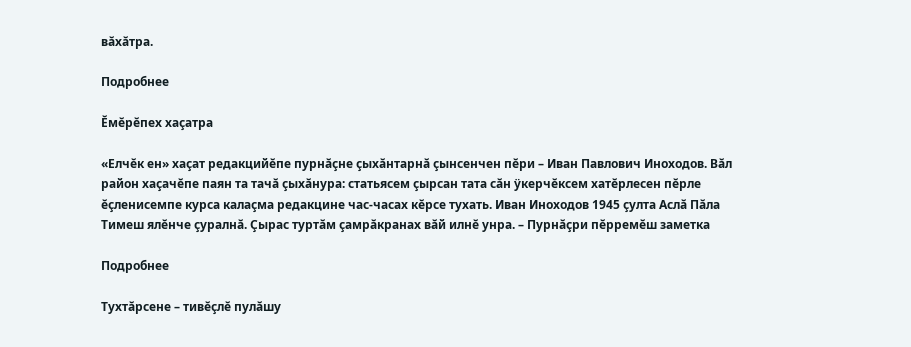вăхăтра.

Подробнее

Ĕмĕрĕпех хаçатра

«Елчĕк ен» хаçат редакцийĕпе пурнăçне çыхăнтарнă çынсенчен пĕри – Иван Павлович Иноходов. Вăл район хаçачĕпе паян та тачă çыхăнура: статьясем çырсан тата сăн ÿкерчĕксем хатĕрлесен пĕрле ĕçленисемпе курса калаçма редакцине час-часах кĕрсе тухать. Иван Иноходов 1945 çулта Аслă Пăла Тимеш ялĕнче çуралнă. Çырас туртăм çамрăкранах вăй илнĕ унра. – Пурнăçри пĕрремĕш заметка

Подробнее

Тухтăрсене – тивĕçлĕ пулăшу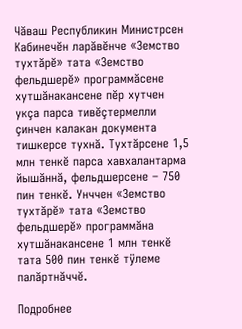Чăваш Республикин Министрсен Кабинечĕн ларăвĕнче «Земство тухтăрĕ» тата «Земство фельдшерĕ» программăсене хутшăнакансене пĕр хутчен укçа парса тивĕçтермелли çинчен калакан документа тишкерсе тухнă. Тухтăрсене 1,5 млн тенкĕ парса хавхалантарма йышăннă, фельдшерсене – 750 пин тенкĕ. Унччен «Земство тухтăрĕ» тата «Земство фельдшерĕ» программăна хутшăнакансене 1 млн тенкĕ тата 500 пин тенкĕ тÿлеме палăртнăччĕ.

Подробнее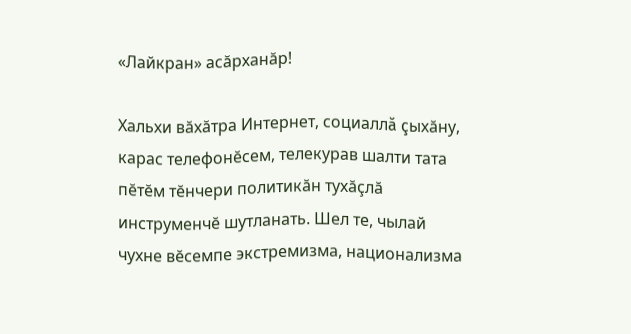«Лайкран» асăрханăр!

Хальхи вăхăтра Интернет, социаллă çыхăну, карас телефонĕсем, телекурав шалти тата пĕтĕм тĕнчери политикăн тухăçлă инструменчĕ шутланать. Шел те, чылай чухне вĕсемпе экстремизма, национализма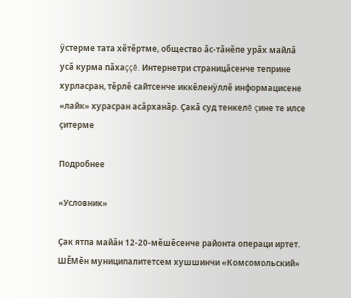ÿстерме тата хĕтĕртме, общество ăс-тăнĕпе урăх майлă усă курма пăхаççĕ. Интернетри страницăсенче теприне хурласран, тĕрлĕ сайтсенче иккĕленÿллĕ информацисене «лайк» хурасран асăрханăр. Çакă суд тенкелĕ çине те илсе çитерме

Подробнее

«Условник»

Çак ятпа майăн 12-20-мĕшĕсенче районта операци иртет. ШĔМĕн муниципалитетсем хушшинчи «Комсомольский»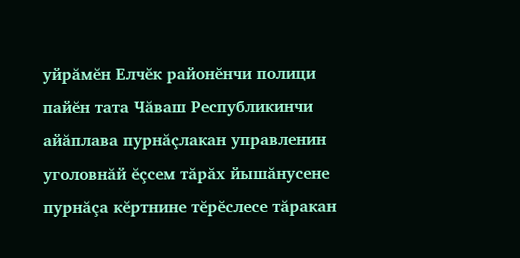уйрăмĕн Елчĕк районĕнчи полици пайĕн тата Чăваш Республикинчи айăплава пурнăçлакан управленин уголовнăй ĕçсем тăрăх йышăнусене пурнăçа кĕртнине тĕрĕслесе тăракан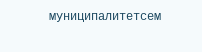муниципалитетсем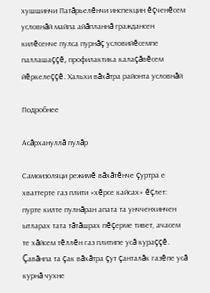хушшинчи Патăрьелĕнчи инспекцин ĕçченĕсем условнăй майпа айăпланнă граждансен килĕсенче пулса пурнăç условийĕсемпе паллашаççĕ, профилактика калаçăвĕсем йĕркелеççĕ. Хальхи вăхăтра районта условнăй

Подробнее

Асăрхануллă пулăр

Самоизоляци режимĕ вăхăтĕнче çуртра е хваттерте газ плити «хĕрсе кайсах» ĕçлет: пурте килте пулнăран апата та унчченхинчен ытларах тата тăтăшрах пĕçерме тивет, ачасем те хăйсем тĕллĕн газ плитипе усă кураççĕ. Çавăнпа та çак вăхăтра çут çанталăк газĕпе усă курнă чухне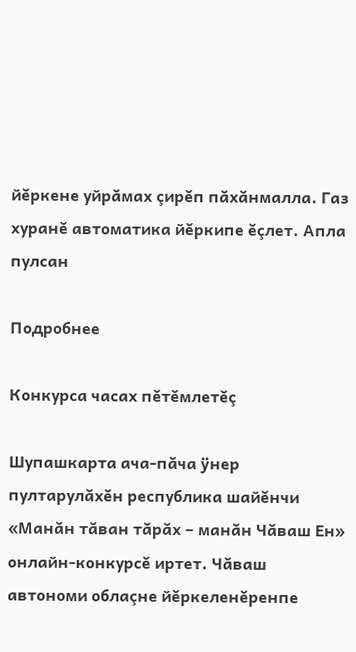йĕркене уйрăмах çирĕп пăхăнмалла. Газ хуранĕ автоматика йĕркипе ĕçлет. Апла пулсан

Подробнее

Конкурса часах пĕтĕмлетĕç

Шупашкарта ача-пăча ÿнер пултарулăхĕн республика шайĕнчи «Манăн тăван тăрăх – манăн Чăваш Ен» онлайн-конкурсĕ иртет. Чăваш автономи облаçне йĕркеленĕренпе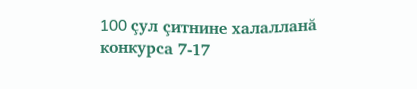100 çул çитнине халалланă конкурса 7-17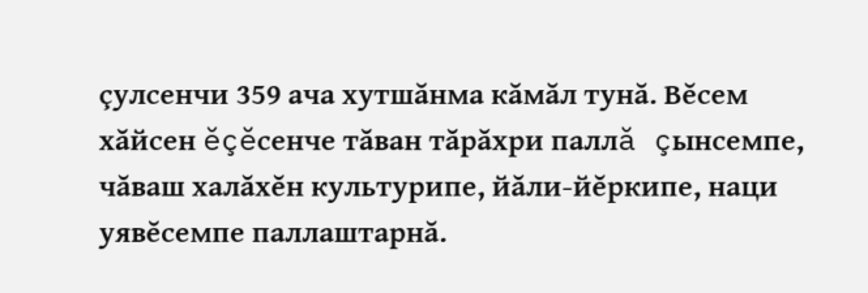çулсенчи 359 ача хутшăнма кăмăл тунă. Вĕсем хăйсен ĕçĕсенче тăван тăрăхри паллă çынсемпе, чăваш халăхĕн культурипе, йăли-йĕркипе, наци уявĕсемпе паллаштарнă.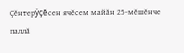Çĕнтерÿçĕсен ячĕсем майăн 25-мĕшĕнче паллă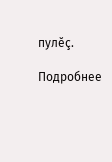пулĕç.

Подробнее